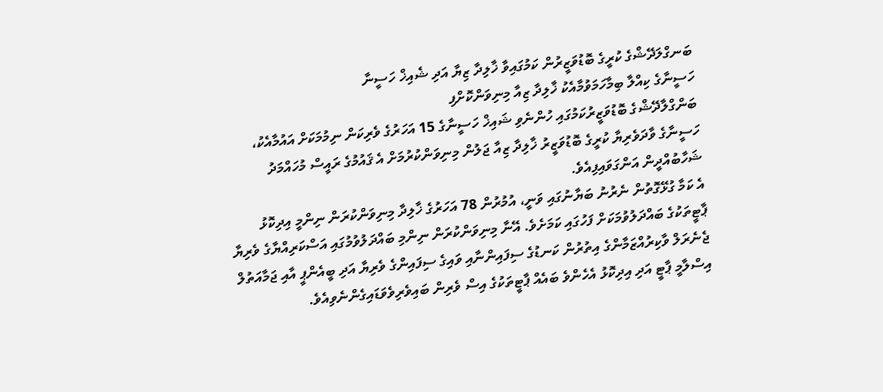ބަނގްލަދޭޝްގެ ކުރީގެ ބޮޑުވަޒީރުން ކަމުގައިވާ ޚާލިދާ ޒިޔާ އަދި ޝެއިޚް ހަސީނާ
ހަސީނާގެ ކިއްލާ ބިމާހަމަވުމާއެކު ޚާލިދާ ޒިއާ މިނިވަންކޮށްފި
ބަންގްލާދޭޝްގެ ބޮޑުވަޒީރުކަމުގައި ހުންނެވި ޝައިޚް ހަސީނާގެ 15 އަހަރުގެ ވެރިކަން ނިމުމަކަށް އައުމާއެކު، ހަސީނާގެ ވާދަވެރިޔާ ކުރީގެ ބޮޑުވަޒީރު ޚާލިދާ ޒިއާ ޖަލުން މިނިވަންކުރުމަށް އެ ޤައުމުގެ ރައީސް މުހައްމަދު ޝަހާބުއްދީން އަންގަވައިފިއެވެ.
އެ ކަމާ ގުޅޭގޮތުން ނެރުނު ބަޔާނުގައި ވަނީ، އުމުރުން 78 އަހަރުގެ ޚާލިދާ މިނިވަންކުރަން ނިންމީ އިދިކޮޅު ޕާޓީތަކުގެ ބައްދަލުވުމަކަށް ފަހުގައި ކަމަށެވެ. އޭނާ މިނިވަންކުރަން ނިންމި ބައްދަލުވުމުގައި އަސްކަރިއްޔާގެ ވެރިޔާ ޖެނެރަލް ވާކިރުއްޒަމާންގެ އިތުރުން ކަނޑުގެ ސިފައިންނާއި ވައިގެ ސިފައިންގެ ވެރިޔާ އަދި ބީއެންޕީ އާއި ޖަމާއަތުލް އިސްލާމީ ޕާޓީ އަދި އިދިކޮޅު އެހެންވެ ބައެއް ޕާޓީތަކުގެ އިސް ވެރިން ބައިވެރިވެވަޑައިގެންނެވިއެވެ.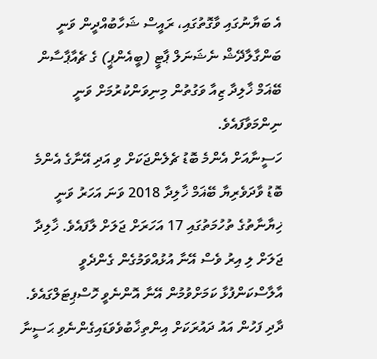އެ ބަޔާނުގައި ވާގޮތުގައި، ރައީސް ޝަހާބުއްދީން ވަނީ ބަންގާލާދޭޝް ނެޝަނަލް ޕާޓީ (ބީއެންޕީ) ގެ ޗެއާޕާސާން ބޭޣަމް ޚާލިދާ ޒިއާ ވަގުތުން މިނިވަންކުރުމަށް ވަނީ ނިންމަވާފައެވެ.
ހަސީނާއަށް އެންމެ ބޮޑު ޗެލެންޖަކަށް ވި އަދި އޭނާގެ އެންމެ ބޮޑު ވާދަވެރިޔާ ބޭޣަމް ޚާލިދާ 2018 ވަނަ އަހަރު ވަނީ ޚިޔާނާތުގެ ތުހުމަތުގައި 17 އަހަރަށް ޖަލަށް ލާފައެވެ. ޚާލިދާ
ޖަލަށް ލި އިރު ވެސް އޭނާ އުޅުއްވަމުގެން ގެންދެވީ އާލާސްކަންފުޅާ ކަމަށްވުމުން އޭނާ އޮންނެވީ ހޮސްޕިޓަލްގައެވެ.
ދާދި ފަހުން އައު ދައުރަކަށް އިންތިޚާބުވެވަޑައިގެންނެވި ޙަސީނާ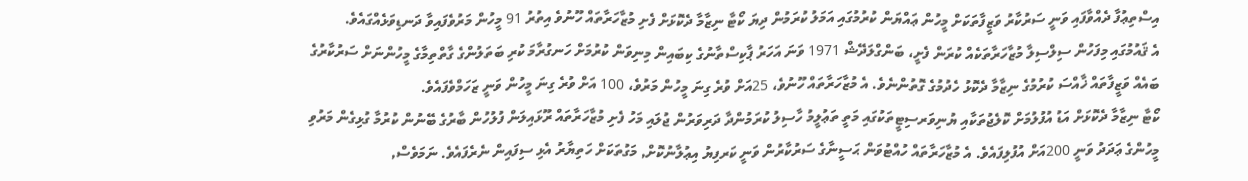އިސްތިޢުފާ ދެއްވާފައި ވަނީ ސަރުކާރު ވަޒީފާތަކަށް މީހުން ޢައްޔަން ކުރުމުގައި އަމަލު ކުރަމުން ދިޔަ ކޯޓާ ނިޒާމާ ދެކޮޅަށް ފެށި މުޒާހަރާތައް ހޫނުވެ އިތުރު 91 މީހުން މަރުވެފައިވާ ދަނޑިވަޅެއްގައެވެ.
އެ ޤައުމުގައި މިފަހުން ސިލްސިލާ މުޒާހަރާތަކެއް ކުރަން ފެށީ، ބަންގްލަދޭޝް 1971 ވަނަ އަހަރު ޕާކިސްތާނުގެ ކިބައިން މިނިވަން ކުރުމަށް ހަނގުރާމަ ކުރި ބަތަލުންގެ ގާތްތިމާގެ މީހުންނަށް ސަރުކާރުގެ ބައެއް ވަޒީފާތައް ޚާއްސަ ކުރުމުގެ ނިޒާމާ ދެކޮޅު ހެދުމުގެ ގޮތުންނެވެ. އެ މުޒާހަރާތައް ހޫނުވެ، 25އަށް ވުރެ ގިނަ މީހުން މަރުވެ، 100 އަށް ވުރެ ގިނަ މީހުން ވަނީ ޒަހަމްވެފައެވެ.
ކޯޓާ ނިޒާމާ ދެކޮޅަށް އަޑު އުފުލުމަށް ކޮލެޖުތަކާއި ޔުނިވަރސިޓީތަކުގައި މަތީ ތަޢުލީމު ހާސިލު ކުރަމުންދާ ދަރިވަރުން ޖުލައި މަހު ފެށި މުޒާހަރާތައް ރޫޅައިލަން ފުލުހުން ބާރުގެ ބޭނުން ކުރުމާ ގުޅިގެން މަރުވި މީހުންގެ ޢަދަދު ވަނީ 200އަށް އުފުލިފައެވެ. އެ މުޒާހަރާތައް ހުއްޓުވަން ޙަސީނާގެ ސަރުކާރުން ވަނީ ކަރފިޔު އިޢުލާނުކޮށް, މަގުތަކަށް ހަތިޔާރު އެޅި ސިފައިން ނެރެފައެވެ. ނަމަވެސް,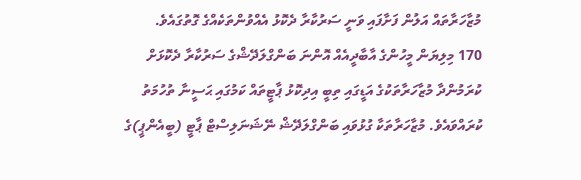މުޒާހަރާތައް އަލުން ފަށާފައި ވަނީ ސަރުކާރާ ދެކޮޅު އެއްވުންތަކެއްގެ ގޮތުގައެވެ.
170 މިލިޔަން މީހުންގެ އާބާދީއެއް އޮންނަ ބަންގްލަދޭޝްގެ ސަރުކާރާ ދެކޮޅަށް ކުރަމުންދާ މުޒާހަރާތަކުގެ އަޑީގައި ތިބީ އިދިކޮޅު ޕާޓީތައް ކަމުގައި ޙަސީނާ ތުހުމަތު ކުރައްވައެވެ. މުޒާހަރާތަކާ ގުޅުވައި ބަންގްލަދޭޝް ނޭޝަނަލިސްޓް ޕާޓީ (ބީއެންޕީ)ގެ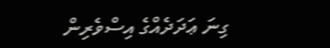ގިނަ ޢަދަދެއްގެ އިސްވެރިން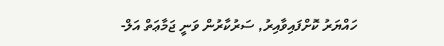ހައްޔަރު ކޮށްފައިވާއިރު, ސަރުކާރުން ވަނީ ޖަމާޢަތް އަލް-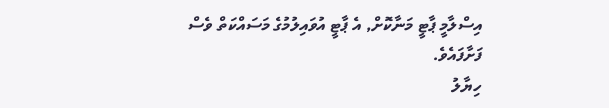އިސްލާމީ ޕާޓީ މަނާކޮށް, އެ ޕާޓީ އުވައިލުމުގެ މަސައްކަތް ވެސް ފަށާފައެވެ.
ހިޔާލު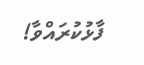ފާޅުކުރައްވާ!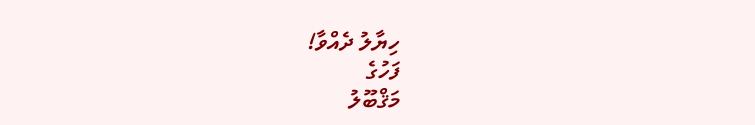ހިޔާލު ދެއްވާ!
ފަހުގެ
މަޤްބޫލު